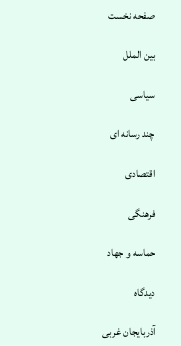صفحه نخست

بین الملل

سیاسی

چند رسانه ای

اقتصادی

فرهنگی

حماسه و جهاد

دیدگاه

آذربایجان غربی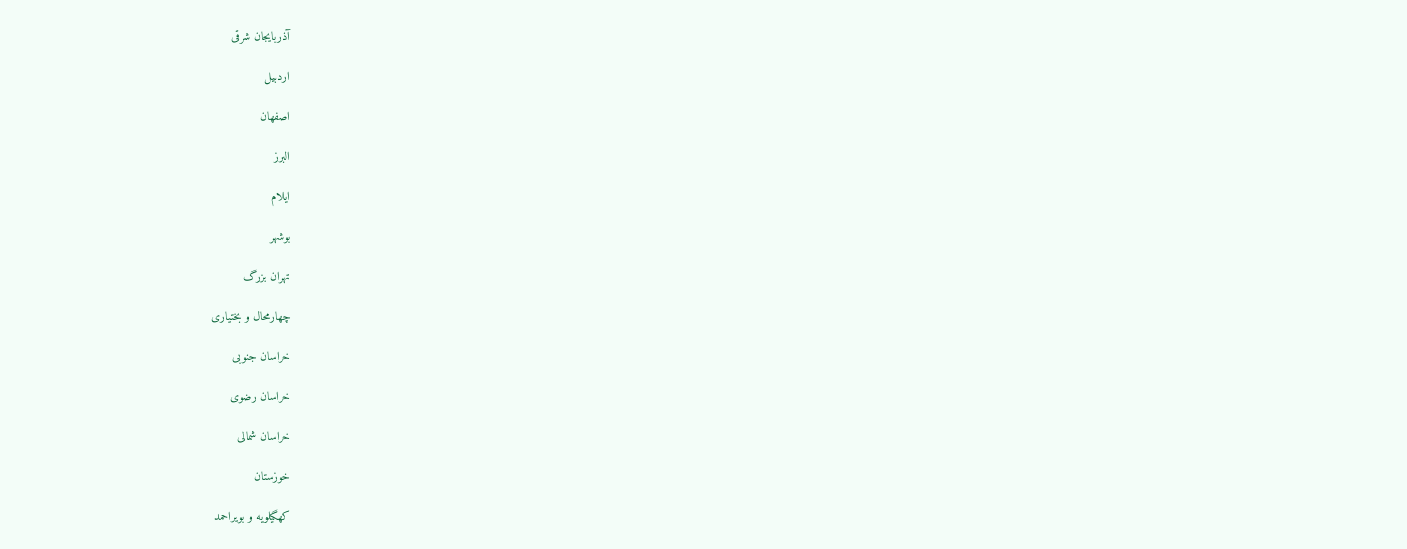آذربایجان شرقی

اردبیل

اصفهان

البرز

ایلام

بوشهر

تهران بزرگ

چهارمحال و بختیاری

خراسان جنوبی

خراسان رضوی

خراسان شمالی

خوزستان

کهگیلویه و بویراحمد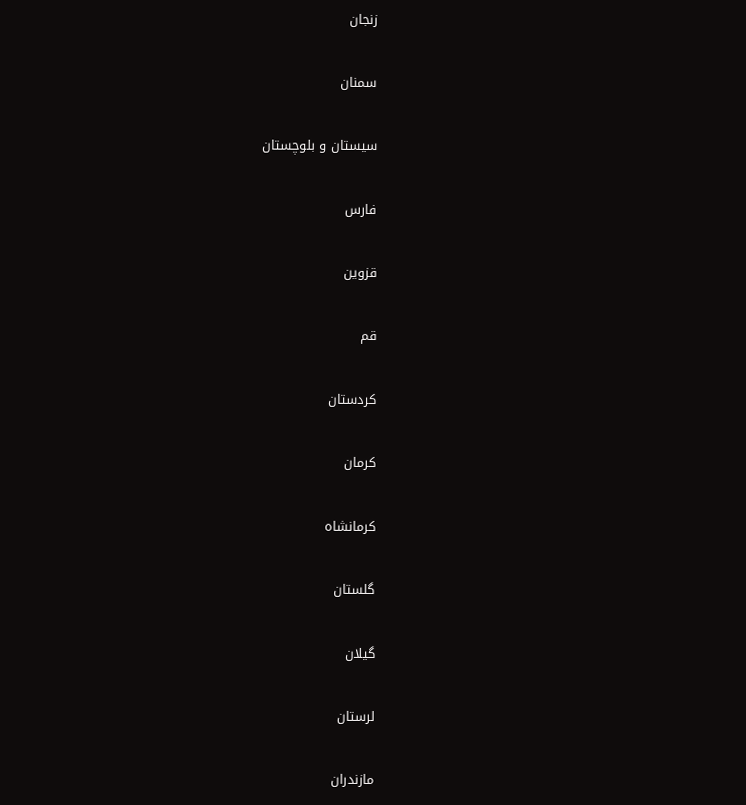زنجان

سمنان

سیستان و بلوچستان

فارس

قزوین

قم

کردستان

کرمان

کرمانشاه

گلستان

گیلان

لرستان

مازندران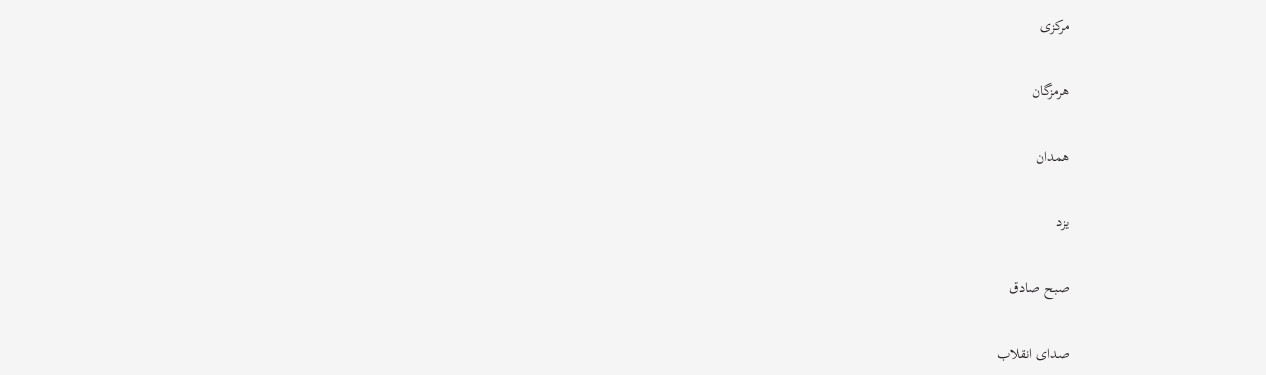مرکزی

هرمزگان

همدان

یزد

صبح صادق

صدای انقلاب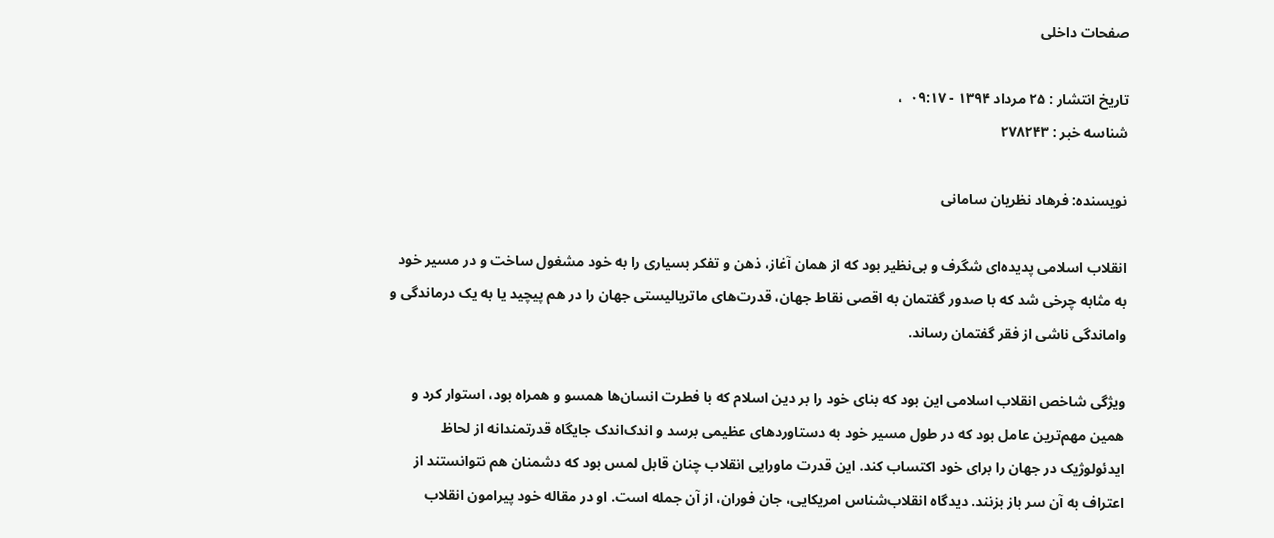صفحات داخلی

تاریخ انتشار : ۲۵ مرداد ۱۳۹۴ - ۰۹:۱۷  ،
شناسه خبر : ۲۷۸۲۴۳

نویسنده: فرهاد نظریان سامانی

انقلاب اسلامی پدیده‌ای شگرف و بی‌نظیر بود که از همان آغاز، ذهن و تفکر بسیاری را به خود مشغول ساخت و در مسیر خود به مثابه چرخی شد که با صدور گفتمان به اقصی نقاط جهان، قدرت‌های ماتریالیستی جهان را در هم پیچید یا به یک درماندگی و واماندگی ناشی از فقر گفتمان رساند.

ویژگی شاخص انقلاب اسلامی این بود که بنای خود را بر دین اسلام که با فطرت انسان‌ها همسو و همراه بود، استوار کرد و همین مهم‌ترین عامل بود که در طول مسیر خود به دستاوردهای عظیمی برسد و اندک‌اندک جایگاه قدرتمندانه از لحاظ ایدئولوژیک در جهان را برای خود اکتساب کند. این قدرت ماورایی انقلاب چنان قابل لمس بود که دشمنان هم نتوانستند از اعتراف به آن سر باز بزنند. دیدگاه انقلاب‌شناس امریکایی، جان فوران، از آن جمله است. او در مقاله خود پیرامون انقلاب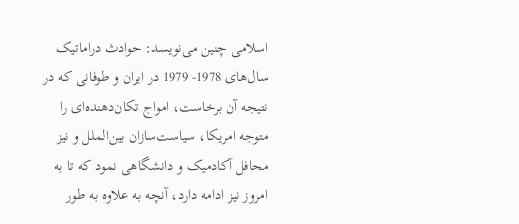اسلامی چنین می‌نویسد: حوادث دراماتیک سال‌های 1978- 1979 در ایران و طوفانی که در نتیجه آن برخاست، امواج تکان‌دهنده‌ای را متوجه امریکا، سیاست‌سازان بین‌الملل و نیز محافل آکادمیک و دانشگاهی نمود که تا به امروز نیز ادامه دارد، آنچه به علاوه به طور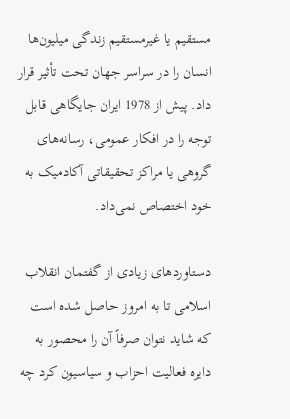مستقیم یا غیرمستقیم زندگی میلیون‌ها انسان را در سراسر جهان تحت تأثیر قرار داد. پیش از 1978 ایران جایگاهی قابل توجه را در افکار عمومی، رسانه‌های گروهی یا مراکز تحقیقاتی آکادمیک به خود اختصاص نمی‌داد.

دستاوردهای زیادی از گفتمان انقلاب اسلامی تا به امروز حاصل شده است که شاید نتوان صرفاً آن را محصور به دایره فعالیت احزاب و سیاسیون کرد چه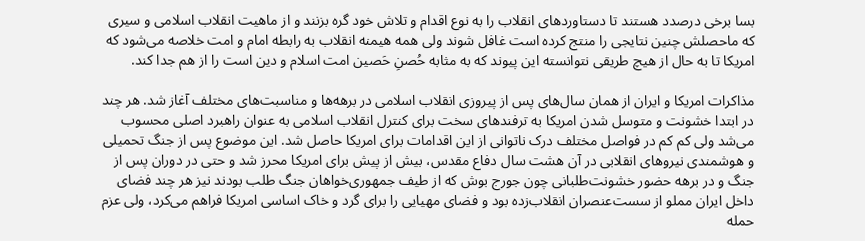بسا برخی درصدد هستند تا دستاوردهای انقلاب را به نوع اقدام و تلاش خود گره بزنند و از ماهیت انقلاب اسلامی و سیری که ماحصلش چنین نتایجی را منتج کرده است غافل شوند ولی همه هیمنه انقلاب به رابطه امام و امت خلاصه می‌شود که امریکا تا به حال از هیچ طریقی نتوانسته این پیوند که به مثابه حُصنِ حَصین امت اسلام و دین است را از هم جدا کند.

مذاکرات امریکا و ایران از همان سال‌های پس از پیروزی انقلاب اسلامی در برهه‌ها و مناسبت‌های مختلف آغاز شد. هر چند در ابتدا خشونت و متوسل شدن امریکا به ترفندهای سخت برای کنترل انقلاب اسلامی به عنوان راهبرد اصلی محسوب می‌شد ولی کم کم در فواصل مختلف درک ناتوانی از این اقدامات برای امریکا حاصل شد. این موضوع پس از جنگ تحمیلی و هوشمندی نیروهای انقلابی در آن هشت سال دفاع مقدس، بیش از پیش برای امریکا محرز شد و حتی در دوران پس از جنگ و در برهه حضور خشونت‌طلبانی چون جورج بوش که از طیف جمهوری‌خواهان جنگ طلب بودند نیز هر چند فضای داخل ایران مملو از سست‌عنصران انقلاب‌زده بود و فضای مهیایی را برای گرد و خاک اساسی امریکا فراهم می‌کرد، ولی عزم حمله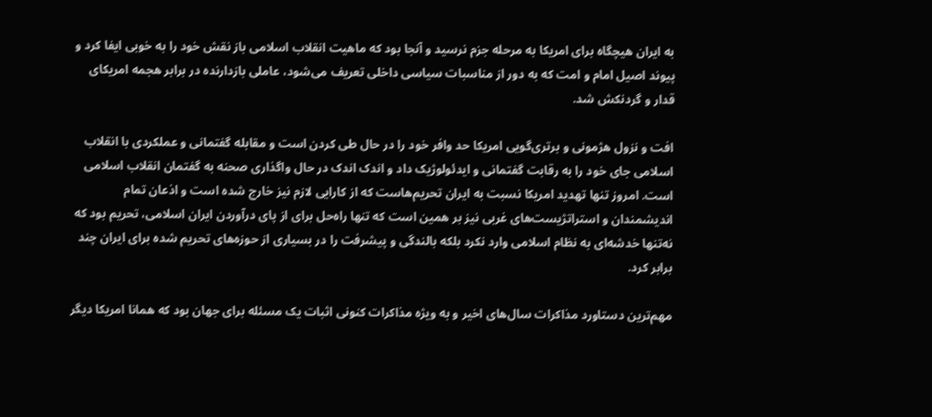به ایران هیچگاه برای امریکا به مرحله جزم نرسید و آنجا بود که ماهیت انقلاب اسلامی باز نقش خود را به خوبی ایفا کرد و پیوند اصیل امام و امت که به دور از مناسبات سیاسی داخلی تعریف می‌شود، عاملی بازدارنده در برابر هجمه امریکای قدار و گردنکش شد.

افت و نزول هژمونی و برتری‌گویی امریکا حد وافر خود را در حال طی کردن است و مقابله گفتمانی و عملکردی با انقلاب اسلامی جای خود را به رقابت گفتمانی و ایدئولوژیک داد و اندک اندک در حال واگذاری صحنه به گفتمان انقلاب اسلامی است. امروز تنها تهدید امریکا نسبت به ایران تحریم‌هاست که از کارایی لازم نیز خارج شده است و اذعان تمام اندیشمندان و استراتژیست‌های غربی نیز بر همین است که تنها راه‌حل برای از پای درآوردن ایران اسلامی، تحریم بود که نه‌تنها خدشه‌ای به نظام اسلامی وارد نکرد بلکه بالندگی و پیشرفت را در بسیاری از حوزه‌های تحریم شده برای ایران چند برابر کرد.

مهم‌ترین دستاورد مذاکرات سال‌های اخیر و به ویژه مذاکرات کنونی اثبات یک مسئله برای جهان بود که همانا امریکا دیگر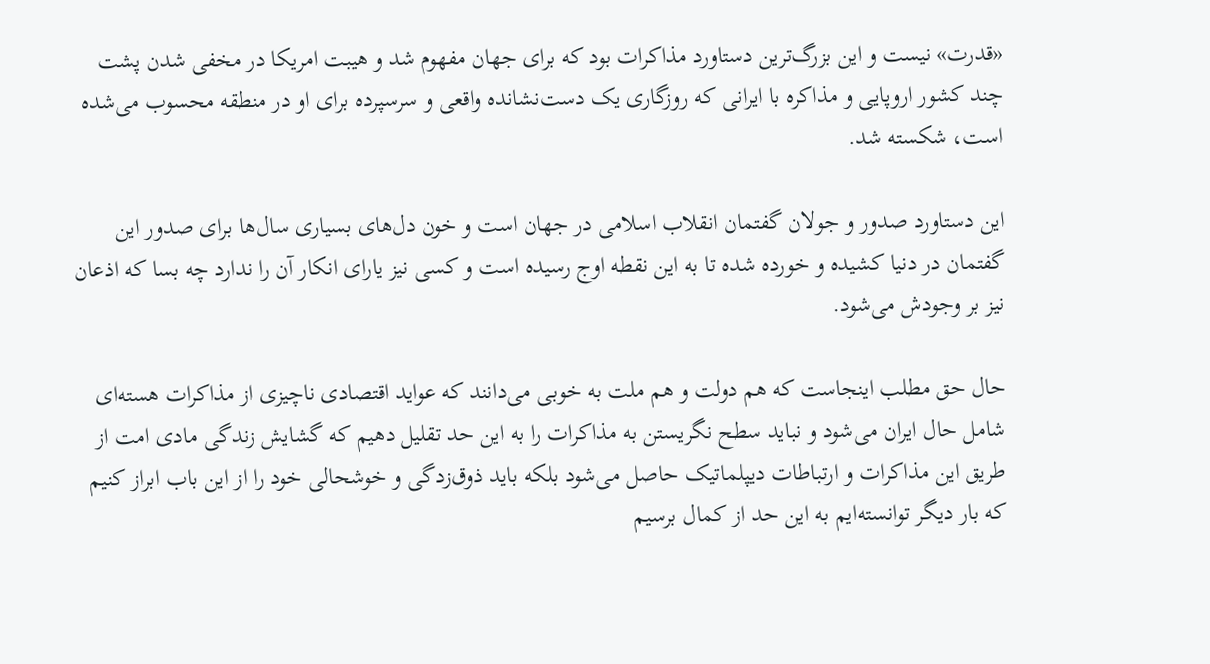«قدرت» نیست و این بزرگ‌ترین دستاورد مذاکرات بود که برای جهان مفهوم شد و هیبت امریکا در مخفی شدن پشت چند کشور اروپایی و مذاکره با ایرانی که روزگاری یک دست‌نشانده واقعی و سرسپرده برای او در منطقه محسوب می‌شده است، شکسته شد.

این دستاورد صدور و جولان گفتمان انقلاب اسلامی در جهان است و خون دل‌های بسیاری سال‌ها برای صدور این گفتمان در دنیا کشیده و خورده شده تا به این نقطه اوج رسیده است و کسی نیز یارای انکار آن را ندارد چه بسا که اذعان نیز بر وجودش می‌شود.

حال حق مطلب اینجاست که هم دولت و هم ملت به خوبی می‌دانند که عواید اقتصادی ناچیزی از مذاکرات هسته‌ای شامل حال ایران می‌شود و نباید سطح نگریستن به مذاکرات را به این حد تقلیل دهیم که گشایش زندگی مادی امت از طریق این مذاکرات و ارتباطات دیپلماتیک حاصل می‌شود بلکه باید ذوق‌زدگی و خوشحالی خود را از این باب ابراز کنیم که بار دیگر توانسته‌ایم به این حد از کمال برسیم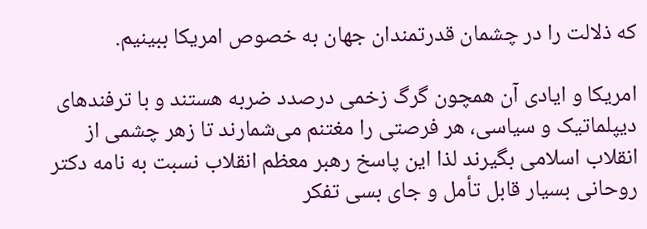که ذلالت را در چشمان قدرتمندان جهان به خصوص امریکا ببینیم.

امریکا و ایادی آن همچون گرگ زخمی درصدد ضربه هستند و با ترفندهای دیپلماتیک و سیاسی، هر فرصتی را مغتنم می‌شمارند تا زهر چشمی از انقلاب اسلامی بگیرند لذا این پاسخ رهبر معظم انقلاب نسبت به نامه دکتر روحانی بسیار قابل تأمل و جای بسی تفکر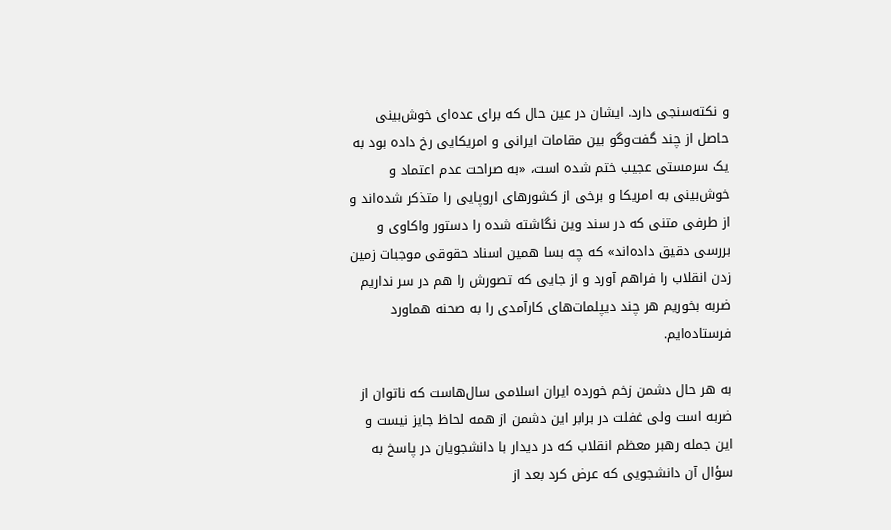و نکته‌سنجی دارد. ایشان در عین حال که برای عده‌ای خوش‌بینی حاصل از چند گفت‌وگو بین مقامات ایرانی و امریکایی رخ داده بود به یک سرمستی عجیب ختم شده است، «به صراحت عدم اعتماد و خوش‌بینی به امریکا و برخی از کشورهای اروپایی را متذکر شده‌اند و از طرفی متنی که در سند وین نگاشته شده را دستور واکاوی و بررسی دقیق داده‌اند» که چه بسا همین اسناد حقوقی موجبات زمین زدن انقلاب را فراهم آورد و از جایی که تصورش را هم در سر نداریم ضربه بخوریم هر چند دیپلمات‌های کارآمدی را به صحنه هماورد فرستاده‌ایم.

به هر حال دشمن زخم خورده ایران اسلامی سال‌هاست که ناتوان از ضربه است ولی غفلت در برابر این دشمن از همه لحاظ جایز نیست و این جمله رهبر معظم انقلاب که در دیدار با دانشجویان در پاسخ به سؤال آن دانشجویی که عرض کرد بعد از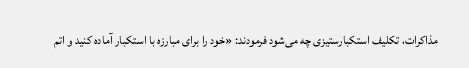مذاکرات، تکلیف استکبارستیزی چه می‌شود فرمودند: «خود را برای مبارزه با استکبار آماده کنید و اتم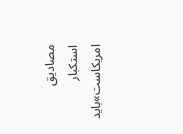مصادیق استکبار امریکاست»باید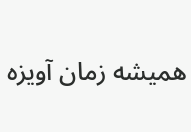همیشه زمان آویزه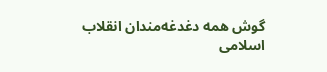گوش همه دغدغه‌مندان انقلاب اسلامی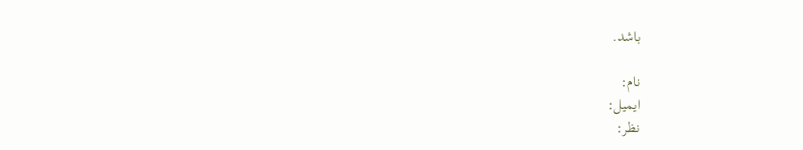باشد.

نام:
ایمیل:
نظر: